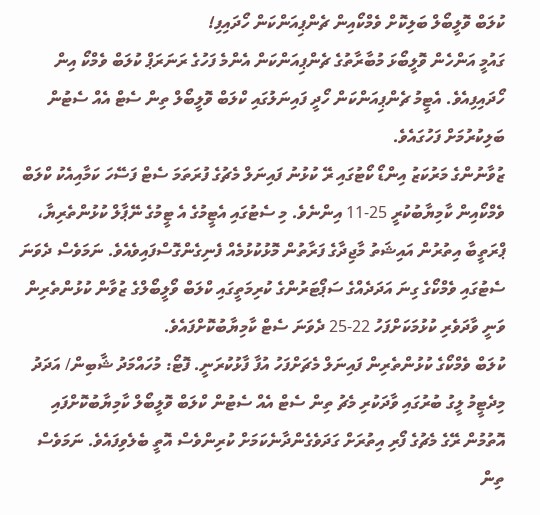ކުލަބް ވޮލީބޯލް ބަލިކޮށް ވެމްކޯއިން ޗެންޕިއަންކަން ހޯދައިފި!
ގައުމީ އަންހެން ވޮލީބޯޅަ މުބާރާތުގެ ޗެންޕިއަންކަން އެންމެ ފަހުގެ ރަނަރަޕް ކުލަބް ވެމްކޯ އިން ހޯދައިފިއެވެ. އެޓީމު ޗެންޕިއަންކަން ހޯދީ ފައިނަލުގައި ކްލަބް ވޮލީބޯލް ތިން ސެޓް އެއް ސެޓުން ބަލިކުރުމަށް ފަހުގައެވެ.
ޒުވާނުންގެ މަރުކަޒު އިންޑޯ ކޯޓުގައި ރޭ ކުޅުނު ފައިނަލް މެޗުގެ ފުރަތަމަ ސެޓް ފަސޭހަ ކަމާއިއެކު ކްލަބް ވެމްކޯއިން ކާމިޔާބުކުރީ 25-11 އިންނެވެ. މި ސެޓުގައި އެޓީމުގެ އެ ޓީމުގެ ނޭޕާލް ކުޅުންތެރިޔާ، ޕްރަތީބާ އިތުރުން އައިޝަތު މާޖިދާގެ ފަރާތުން މޮޅުކުޅުމެއް ފެނިގެންގޮސްފައިވެއެވެ. ނަމަވެސް ދެވަނަ ސެޓުގައި ވެމްކޯގެ ގިނަ އަދަދެއްގެ ސަޕޯޓަރުންގެ ކުރިމަތީގައި ކްލަބް ވޯލީބޯލްގެ ޒުވާން ކުޅުންތެރިން ވަނީ ވާދަވެރި ކުޅުމަކަށްފަހު 22-25 ދެވަނަ ސެޓް ކާމިޔާބުކޮށްފައެވެ.
ކުލަބް ވެމްކޯގެ ކުޅުންތެރިން ފައިނަލް މެޗަށްފަހު އުފާ ފާޅުކުރަނީ. ފޮޓޯ: މުހައްމަދު ޝާބިން/ އަދަދު
މިދެޓީމު ލީގު ބުރުގައި ވާދަކުރި މެޗު ތިން ސެޓް އެއް ސެޓުން ކްލަބް ވޮލީބޯލް ކާމިޔާބުކޮށްފައި އޮތުމުން ރޭގެ މެޗުގެ ފޯރި އިތުރަށް ގަދަވެގެންދާނެކަމަށް ކުރިންވެސް އޮތީ ބެލެވިފައެވެ. ނަމަވެސް ތިން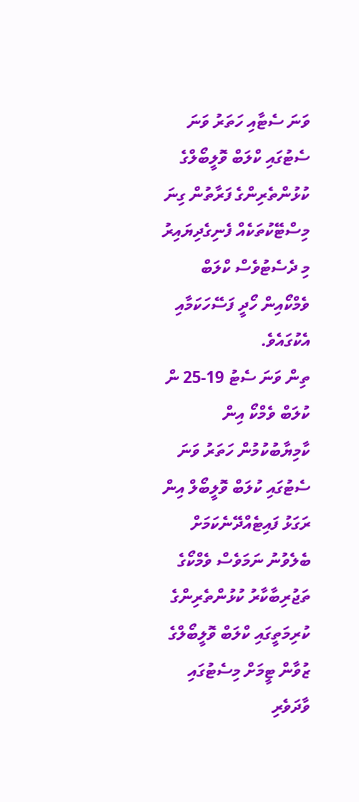ވަނަ ސެޓާއި ހަތަރު ވަނަ ސެޓުގައި ކްލަބް ވޮލީބޯލްގެ ކުޅުންތެރިންގެ ފަރާތުން ގިނަ މިސްޓޭކުތަކެއް ފެނިގެދިޔައިރު މި ދެސެޓުވެސް ކްލަބް ވެމްކޯއިން ހޯދީ ފަސޭހަކަމާއި އެކުގައެވެ.
ތިން ވަނަ ސެޓު 19-25 ން ކުލަބް ވެމްކޯ އިން ކާމިޔާބުކުމުން ހަތަރު ވަނަ ސެޓުގައި ކުލަބް ވޮލީބޯލް އިން ރަގަޅު ފައިޓެއްދޭނެކަމަށް ބެލެވުނު ނަމަވެސް ވެމްކޯގެ ތަޖުރިބާކާރު ކުޅުންތެރިންގެ ކުރިމަތީގައި ކްލަބް ވޮލީބޯލްގެ ޒުވާން ޓީމަށް މިސެޓުގައި ވާދަވެރި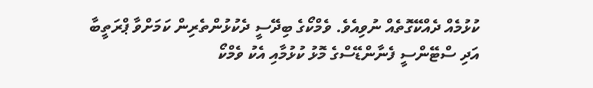ކުޅުމެއް ދެއްކޭގޮތެއް ނުވިއެވެ. ވެމްކޯގެ ބިދޭސީ ދެކުޅުންތެރިން ކަމަށްވާ ޕްރަތީބާ އަދި ސްޓޭންސީ ފެނާންޑޭސްގެ މޮޅު ކުޅުމާއި އެކު ވެމްކޯ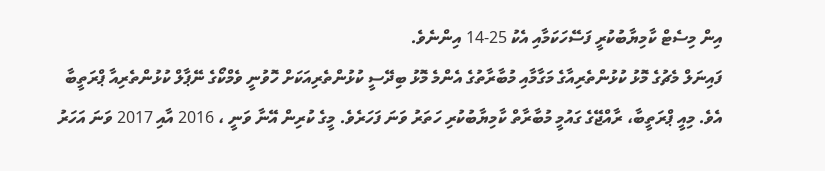އިން މިސެޓް ކާމިޔާބުކުރީ ފަސޭހަކަމާއި އެކު 25-14 އިންނެވެ.
ފައިނަލް މެޗުގެ މޮޅު ކުޅުންތެރިއާގެ މަގާމާއި މުބާރާތުގެ އެންމެ މޮޅު ބިދޭސީ ކުޅުންތެރިއަކަށް ހޮވުނީ ވެމްކޯގެ ނޭޕާލް ކުޅުންތެރިއާ ޕްރަތީބާ އެވެ. މިއީ ޕްރަތީބާ، ރާއްޖޭގެ ގައުމީ މުބާރާތް ކާމިޔާބުކުރި ހަތަރު ވަނަ ފަހަރެވެ. މީގެ ކުރިން އޭނާ ވަނީ ، 2016 އާއި 2017 ވަނަ އަހަރު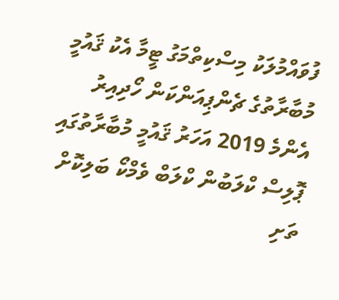ފުވައްމުލަކު މިސްކިތްމަގު ޓީމާ އެކު ޤައުމީ މުބާރާތުގެ ޗެންޕިއަންކަން ހޯދިއިރު އެންމެ 2019 އަހަރު ޤައުމީ މުބާރާތުގައި ޕޮލިސް ކްލަބުން ކްލަބް ވެމްކޯ ބަލިކޮށް ތަށި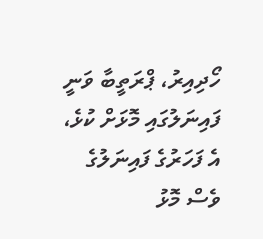ހޯދިއިރު، ޕްރަތީބާ ވަނީ ފައިނަލުގައި މޮޅަށް ކުޅެ، އެ ފަހަރުގެ ފައިނަލުގެ ވެސް މޮޅު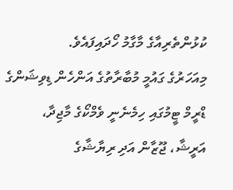ކުޅުންތެރިއާގެ މާގާމު ހޯދައިފައެވެ.
މިއަހަރުގެ ގައުމީ މުބާރާތުގެ އަންހެން ޑިވިޝަންގެ ޑްރީމް ޓީމުގައި ހިމެނެނީ ވެމްކޯގެ މާޖިދާ، އަރީޝާ، ޖޫޒާން އަދި ރިޔާޝާގެ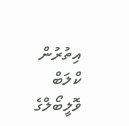އިތުރުން ކްލަބް ވޮލީބޯލްގެ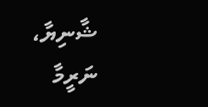ޝާނިޔާ، ނަރީމާ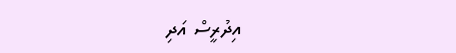އިދުރީސް އަދި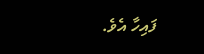ފައިހާ އެވެ.